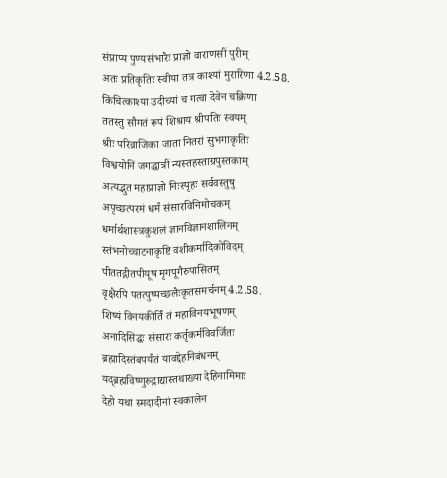संप्राप्य पुण्यसंभारैः प्राज्ञो वाराणसीं पुरीम्
अतः प्रतिकृतिः स्वीया तत्र काश्यां मुरारिणा 4.2.58.
किंचित्काश्या उदीच्यां च गत्वा देवेन चक्रिणा
ततस्तु सौगतं रूपं शिश्राय श्रीपतिः स्वयम्
श्रीः परिव्राजिका जाता नितरां सुभगाकृतिः
विश्वयोनिं जगद्धात्रीं न्यस्तहस्ताग्रपुस्तकाम्
अत्यद्भुत महाप्राज्ञो निःस्पृहः सर्ववस्तुषु
अपृच्छत्परमं धर्मं संसारविनिमोचकम्
धर्मार्थशास्त्रकुशलं ज्ञानविज्ञानशालिनम्
स्तंभनोच्चाटनाकृष्टि वशीकर्मादिकोविदम्
पीततद्गीतपीयूष मृगपूगैरुपासितम्
वृक्षैरपि पतत्पुष्पच्छलैःकृतसमर्चनम् 4.2.58.
शिष्यं विनयकीर्तिं तं महाविनयभूषणम्
अनादिसिद्धः संसारः कर्तृकर्मविवर्जितः
ब्रह्मादिस्तंबपर्यंतं यावद्देहनिबंधनम्
यद्ब्रह्मविष्णुरुद्राद्यास्तथाख्या देहिनामिमाः
देहो यथा स्मदादीनां स्वकालेन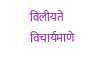विलीयते
विचार्यमाणे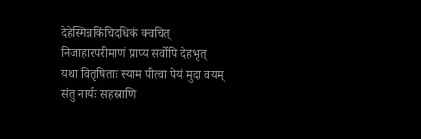देहेस्मिन्नकिंचिदधिकं क्वचित्
निजाहारपरीमाणं प्राप्य सर्वोपि देहभृत्
यथा वितृषिताः स्याम पीत्वा पेयं मुदा वयम्
संतु नार्यः सहस्राणि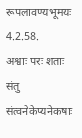रूपलावण्यभूमयः 4.2.58.
अश्वाः परः शताः संतु संत्वनेकेप्यनेकषाः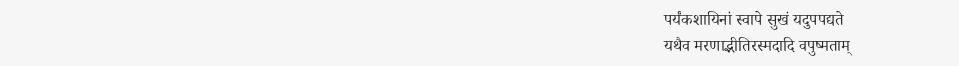पर्यंकशायिनां स्वापे सुखं यदुपपद्यते
यथैव मरणाद्भीतिरस्मदादि वपुष्मताम्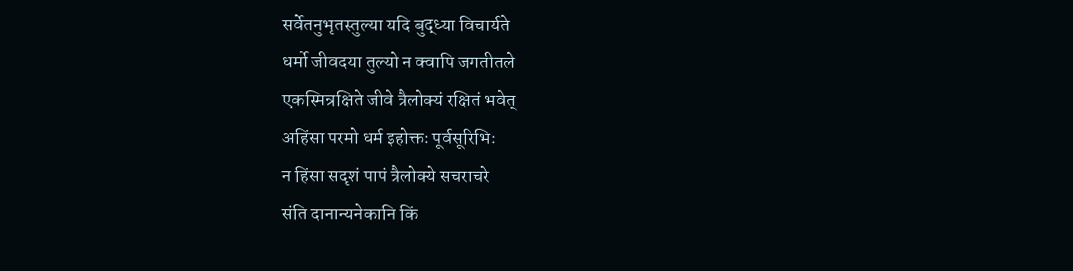सर्वेतनुभृतस्तुल्या यदि बुद्ध्या विचार्यते
धर्मो जीवदया तुल्यो न क्वापि जगतीतले
एकस्मिन्रक्षिते जीवे त्रैलोक्यं रक्षितं भवेत्
अहिंसा परमो धर्म इहोक्तः पूर्वसूरिभिः
न हिंसा सदृशं पापं त्रैलोक्ये सचराचरे
संति दानान्यनेकानि किं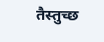तैस्तुच्छ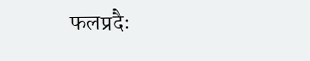फलप्रदैः